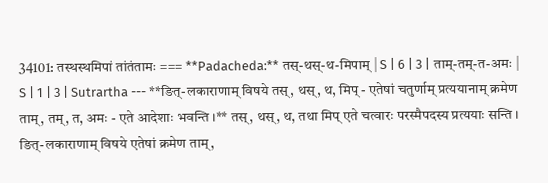34101: तस्थस्थमिपां तांतंतामः === **Padacheda:** तस्-थस्-थ-मिपाम् | S | 6 | 3 | ताम्-तम्-त-अमः | S | 1 | 3 | Sutrartha --- **ङित्-लकाराणाम् विषये तस्, थस्, थ, मिप् - एतेषां चतुर्णाम् प्रत्ययानाम् क्रमेण ताम्, तम्, त, अमः - एते आदेशाः भवन्ति ।** तस्, थस्, थ, तथा मिप् एते चत्वारः परस्मैपदस्य प्रत्ययाः सन्ति । ङित्-लकाराणाम् विषये एतेषां क्रमेण ताम्,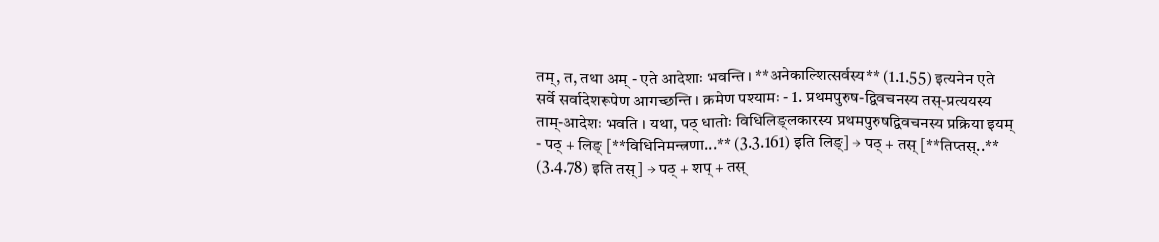तम्, त, तथा अम् - एते आदेशाः भवन्ति । **अनेकाल्शित्सर्वस्य** (1.1.55) इत्यनेन एते सर्वे सर्वादेशरूपेण आगच्छन्ति । क्रमेण पश्यामः - 1. प्रथमपुरुष-द्विवचनस्य तस्-प्रत्ययस्य ताम्-आदेशः भवति । यथा, पठ् धातोः विधिलिङ्लकारस्य प्रथमपुरुषद्विवचनस्य प्रक्रिया इयम् - पठ् + लिङ् [**विधिनिमन्त्रणा...** (3.3.161) इति लिङ्] → पठ् + तस् [**तिप्तस्..** (3.4.78) इति तस्] → पठ् + शप् + तस्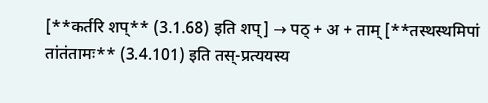[**कर्तरि शप्** (3.1.68) इति शप्] → पठ् + अ + ताम् [**तस्थस्थमिपां तांतंतामः** (3.4.101) इति तस्-प्रत्ययस्य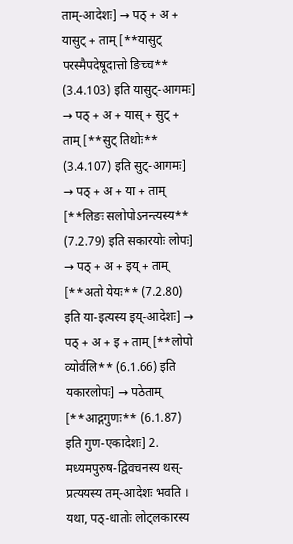ताम्-आदेशः] → पठ् + अ + यासुट् + ताम् [**यासुट् परस्मैपदेषूदात्तो ङिच्च** (3.4.103) इति यासुट्-आगमः] → पठ् + अ + यास् + सुट् + ताम् [**सुट् तिथोः** (3.4.107) इति सुट्-आगमः] → पठ् + अ + या + ताम् [**लिङः सलोपोऽनन्त्यस्य** (7.2.79) इति सकारयोः लोपः] → पठ् + अ + इय् + ताम् [**अतो येयः** (7.2.80) इति या-इत्यस्य इय्-आदेशः] → पठ् + अ + इ + ताम् [**लोपो व्योर्वलि** (6.1.66) इति यकारलोपः] → पठेताम् [**आद्गगुणः** (6.1.87) इति गुण-एकादेशः] 2. मध्यमपुरुष-द्विवचनस्य थस्-प्रत्ययस्य तम्-आदेशः भवति । यथा, पठ्-धातोः लोट्लकारस्य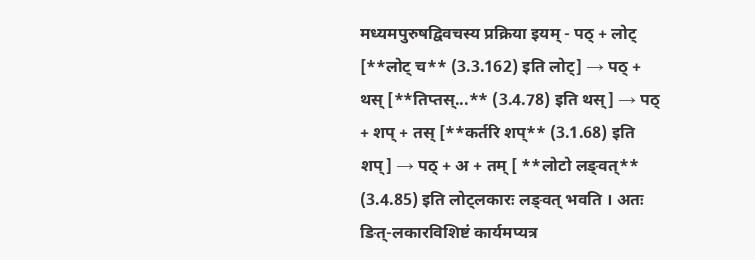मध्यमपुरुषद्विवचस्य प्रक्रिया इयम् - पठ् + लोट् [**लोट् च** (3.3.162) इति लोट्] → पठ् + थस् [**तिप्तस्...** (3.4.78) इति थस्] → पठ् + शप् + तस् [**कर्तरि शप्** (3.1.68) इति शप्] → पठ् + अ + तम् [ **लोटो लङ्वत्** (3.4.85) इति लोट्लकारः लङ्वत् भवति । अतः ङित्-लकारविशिष्टं कार्यमप्यत्र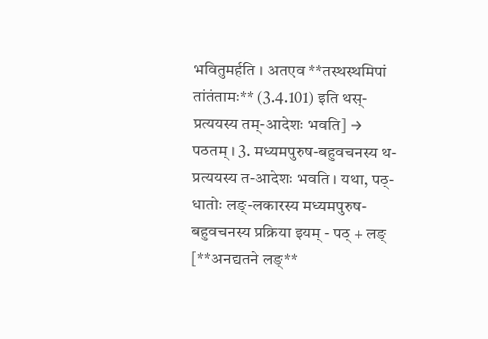भवितुमर्हति । अतएव **तस्थस्थमिपां तांतंतामः** (3.4.101) इति थस्-प्रत्ययस्य तम्-आदेशः भवति] → पठतम् । 3. मध्यमपुरुष-बहुवचनस्य थ-प्रत्ययस्य त-आदेशः भवति । यथा, पठ्-धातोः लङ्-लकारस्य मध्यमपुरुष-बहुवचनस्य प्रक्रिया इयम् - पठ् + लङ् [**अनद्यतने लङ्**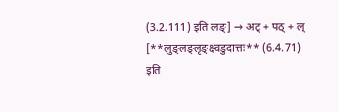(3.2.111) इति लङ्] → अट् + पठ् + ल् [**लुङ्लङ्लृङ्क्ष्वडुदात्तः** (6.4.71) इति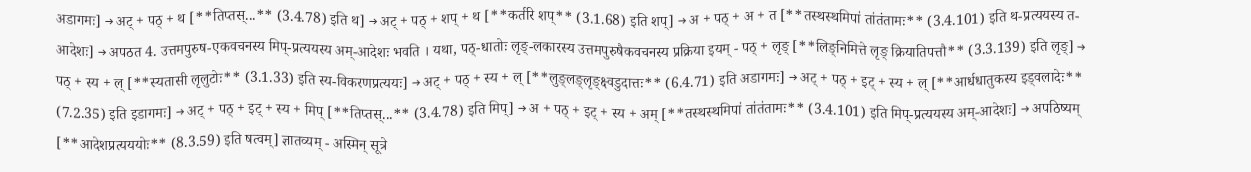अडागमः] → अट् + पठ् + थ [**तिप्तस्...** (3.4.78) इति थ] → अट् + पठ् + शप् + थ [**कर्तरि शप्** (3.1.68) इति शप्] → अ + पठ् + अ + त [**तस्थस्थमिपां तांतंतामः** (3.4.101) इति थ-प्रत्ययस्य त-आदेशः] → अपठत 4. उत्तमपुरुष-एकवचनस्य मिप्-प्रत्ययस्य अम्-आदेशः भवति । यथा, पठ्-धातोः लृङ्-लकारस्य उत्तमपुरुषैकवचनस्य प्रक्रिया इयम् - पठ् + लृङ् [**लिङ्निमित्ते लृङ् क्रियातिपत्तौ** (3.3.139) इति लृङ्] → पठ् + स्य + ल् [**स्यतासी लृलुटोः** (3.1.33) इति स्य-विकरणप्रत्ययः] → अट् + पठ् + स्य + ल् [**लुङ्लङ्लृङ्क्ष्वडुदात्तः** (6.4.71) इति अडागमः] → अट् + पठ् + इट् + स्य + ल् [**आर्धधातुकस्य इड्वलादेः** (7.2.35) इति इडागमः] → अट् + पठ् + इट् + स्य + मिप् [**तिप्तस्...** (3.4.78) इति मिप्] → अ + पठ् + इट् + स्य + अम् [**तस्थस्थमिपां तांतंतामः** (3.4.101) इति मिप्-प्रत्ययस्य अम्-आदेशः] → अपठिष्यम् [**आदेशप्रत्यययोः** (8.3.59) इति षत्वम्] ज्ञातव्यम् - अस्मिन् सूत्रे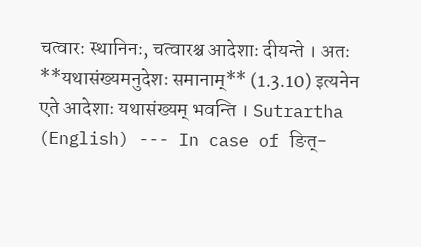चत्वारः स्थानिनः, चत्वारश्च आदेशाः दीयन्ते । अतः **यथासंख्यमनुदेशः समानाम्** (1.3.10) इत्यनेन एते आदेशाः यथासंख्यम् भवन्ति । Sutrartha (English) --- In case of ङित्-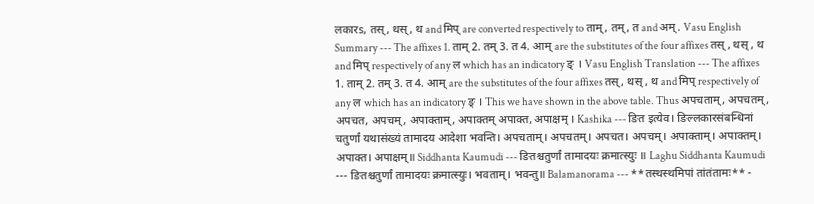लकारs, तस्, थस्, थ and मिप् are converted respectively to ताम्, तम्, त and अम्. Vasu English Summary --- The affixes 1. ताम् 2. तम् 3. त 4. आम् are the substitutes of the four affixes तस् , थस् , थ and मिप् respectively of any ल which has an indicatory ङ् । Vasu English Translation --- The affixes 1. ताम् 2. तम् 3. त 4. आम् are the substitutes of the four affixes तस् , थस् , थ and मिप् respectively of any ल which has an indicatory ङ् । This we have shown in the above table. Thus अपचताम्, अपचतम्, अपचत, अपचम्, अपाक्ताम्, अपाक्तम् अपाक्त, अपाक्षम् । Kashika --- ङित इत्येव। ङिल्लकारसंबन्धिनां चतुर्णां यथासंख्यं तामादय आदेशा भवन्ति। अपचताम्। अपचतम्। अपचत। अपचम्। अपाक्ताम्। अपाक्तम्। अपाक्त। अपाक्षम्॥ Siddhanta Kaumudi --- ङितश्चतुर्णां तामादयः क्रमात्स्युः ॥ Laghu Siddhanta Kaumudi --- ङितश्चतुर्णां तामादयः क्रमात्स्युः। भवताम्। भवन्तु॥ Balamanorama --- **तस्थस्थमिपां तांतंतामः** -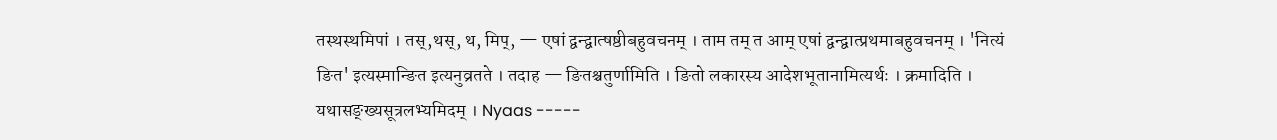तस्थस्थमिपां । तस्,थस्, थ, मिप्, — एषां द्वन्द्वात्षष्ठीबहुवचनम् । ताम तम् त आम् एषां द्वन्द्वात्प्रथमाबहुवचनम् । 'नित्यं ङित' इत्यस्मान्ङित इत्यनुव्रतते । तदाह — ङितश्चतुर्णामिति । ङितो लकारस्य आदेशभूतानामित्यर्थः । क्रमादिति । यथासङ्ख्यसूत्रलभ्यमिदम् । Nyaas -----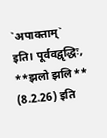`अपाक्ताम्` इति। पूर्ववद्वृद्धिः, **झलो झलि** (8.2.26) इति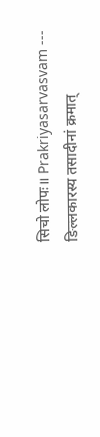सिचो लोपः॥ Prakriyasarvasvam --- ङिल्लकारस्य तसादीनां क्रमात्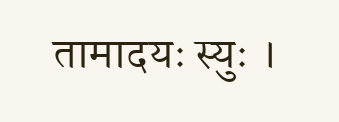तामादयः स्युः ।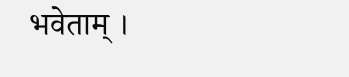भवेताम् ।